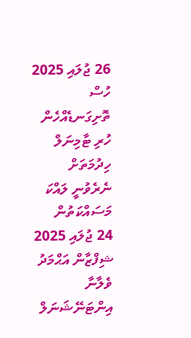26 ޖުލައި 2025
ހުސް ތޮށިގަނޑެއްހެން ހުރި ޓާމިނަލް ހިދުމަތަށް ނެރެވުނީ ލައްކަ މަސައްކަތުން
24 ޖުލައި 2025
ޝިފްޒާން އަޙްމަދު
ވެލާނާ އިންޓަނޭޝަނަލް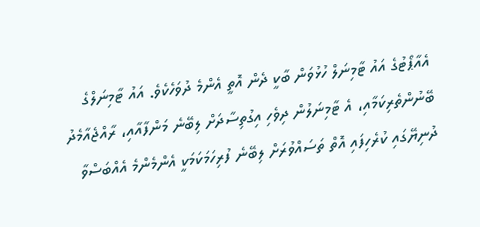އެއާޕޯޓުގެ އައު ޓާމިނަލް ހުޅުވަން ބާކީ ދެން އޮތީ އެންމެ ދުވަހެކެވެ. އައު ޓާމިނަލްގެ ބޭނުންތެރިކަމާއި، އެ ޓާމިނަލުން ދިވެހި އިގުތިސާދަށް ލިބޭނެ މަންފާއާއި، ރާއްޖެއާމެދު ދުނިޔޭގައި ކުރެހިފައި އޮތް ތަސައްވުރަށް ލިބޭނެ ފުރިހަމަކަމަކީ އެންމެންމެ އެއްބަސްވާ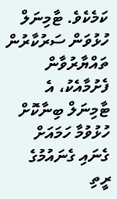ކަމެކެވެ. ޓާމިނަލް ހުޅުވަން ސަރުކާރުން ތައްޔާރުވާން ފެށުމާއެކު، އެ ޓާމިނަލް ބިނާކޮށް ހުޅުވުމާ ހަމައަށް ގެނައި ގެނައުމުގެ ރީތި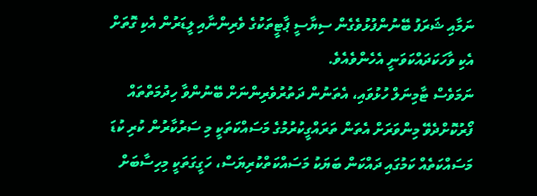ނަމާއި ޝަރަފު ބޭނުންފުޅުވެގެން ސިޔާސީ ޕާޓީތަކުގެ ވެރިންނާއި ލީޑަރުން އެކި ގޮތަށް އެކި ވާހަކަދައްކަވަނީ އެހެންވެއެވެ.
ނަމަވެސް ޓާމިނަލް ހުޅުވައި، އެތަނުން ދަތުރުވެރިންނަށް ބޭނުންވާ ހިދުމަތްތައް ފޯރުކޮށްދެވޭ މިންވަރަށް އެތަން ތަރައްގީކުރުމުގެ މަސައްކަތަކީ މި ސަރުކާރުން ކުރި ކުޑަ މަސައްކަތެއް ކަމުގައި ދައްކަން ބަޔަކު މަސައްކަތްކުރިޔަސް، ހަގީގަތަކީ މިހިސާބަށް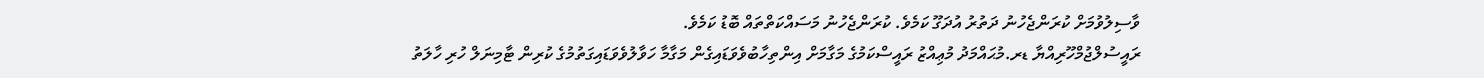ވާސިލުވުމަށް ކުރަންޖެހުނު ދަތުރު އުދަގޫ ކަމެވެ. ކުރަންޖެހުނު މަސައްކަތްތައް ބޮޑު ކަމެވެ.
ރައީސުލްޖުމްހޫރިއްޔާ ޑރ.މުޙައްމަދު މުޢިއްޒު ރައީސްކަމުގެ މަގާމަށް އިންތިހާބުވެވަޑައިގެން މަގާމާ ހަވާލުވެވަޑައިގަތުމުގެ ކުރިން ޓާމިނަލް ހުރި ހާލަތު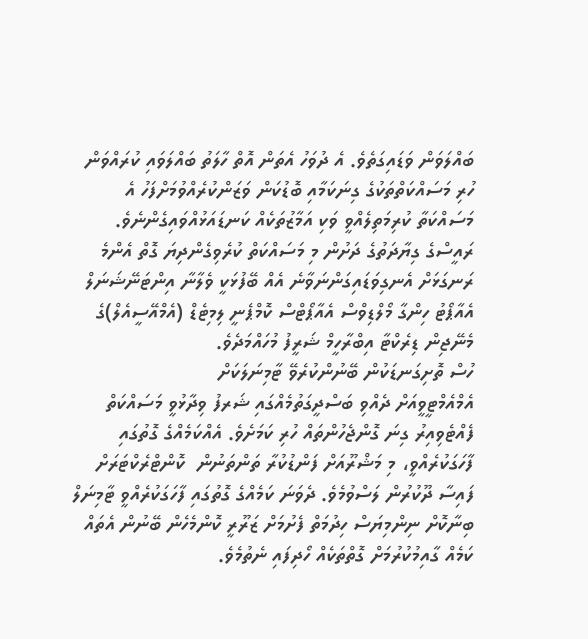ބައްލަވަން ވަޑައިގަތެވެ. އެ ދުވަހު އެތަން އޮތް ހާލަތު ބައްލަވައި ކުރައްވަން ހުރި މަސައްކަތްތަކުގެ ގިނަކަމާއި ބޮޑުކަން ވަޒަންކުރެއްވުމަށްފަހު އެ މަސައްކަތާ ކުރިމަތިލެއްވީ ވަކި އަމާޒުތަކެއް ކަނޑައަޅުއްވައިގެންނެވެ.
ރައީސްގެ ގިޔާދަތުގެ ދަށުން މި މަސައްކަތް ކުރެވިގެންދިޔަ ގޮތް އެންމެ ރަނގަޅަށް އެނގިވަޑައިގަންނަވާނެ އެއް ބޭފުޅަކީ ވެލާނާ އިންޓަނޭޝަނަލް އެއާޕޯޓު ހިންގާ މޯލްޑިވްސް އެއާޕޯޓްސް ކޮމްޕެނީ ލިމިޓެޑް (އެމްއޭސީއެލް)ގެ މެނޭޖިން ޑިރެކްޓާ އިބްރާހީމް ޝަރީފު މުހައްމަދެވެ.
ހުސް ތޮށިގަނޑަކުން ބޭނުންކުރެވޭ ޓާމިނަލަކަށް
އެމްއެމްޓީވީއަށް ދެއްވި ބަސްދީގަތުމެއްގައި ޝަރފު ވިދާޅުވީ މަސައްކަތް ފެއްޓެވިއިރު ގިނަ ގޮންޖެހުންތައް ހުރި ކަމަށެވެ. އެއްކަމެއްގެ ގޮތުގައި ފާހަގަކުރެއްވީ، މި މަޝްރޫއަށް ފަންޑުކުރާ ތަންތަނުން  ކޮންޓްރެކްޓަރަށް ފައިސާ ދޫކުރުން ލަސްވުމެވެ. ދެވަނަ ކަމެއްގެ ގޮތުގައި ފާހަގަކުރެއްވީ ޓާމިނަލް ބިނާކޮށް ނިންމިޔަސް ހިދުމަތް ފެށުމަށް ޒަރޫރީ ކޮންމެހެން ބޭނުން އެތައް ކަމެއް ގާއިމުކުރުމަށް ގޮތްތަކެއް ހޯދިފައި ނެތުމެވެ.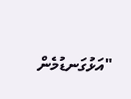"އަޅުގަނޑުމެން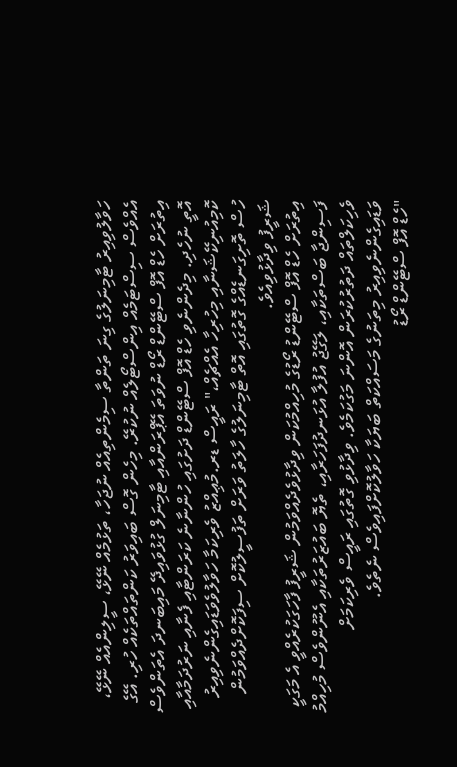ހަވާލުވިއިރު ޓާމިނަލުގެ ގިނަ ތަންތާ ސިމެންތިއެއް ނުޖަހާ، ތަޅުމެއް ނޭޅޭ، ސީލިންއެއް ނޭޅޭ، އެއްވެސް ސިސްޓަމެއް އިންސްޓޯލެއް ނުކުރޭ. މިހެން ގޮސް ބައިވަރު ކަންތައްތަކެއް ހުރި. އޭގެ އިތުރަށް ހެޑް އޮފް ސްޓޭންޑް ރޯޑް ނުވަތަ އޭޕްރަންއާއި ޓާމިނަލް ގުޅުވައިދޭ މައިބަނދަ އެތަންވެސް އޮތީ ނުހެދި. މިދެންނެވި ހެޑް އޮފް ސްޓޭންޑް ދަށުގައި ހުންނާނެ ކަރަންޓާއި ފެނާއި ނަރުދަމާއާއި ކޮމިއުނިކޭޝަނާއި މިހުރިހާ އެއްޗެއް،" ރައީސް ޑރ.މުޢިއްޒު ވެރިކަމާ ހަވާލުވެވަޑައިގެންނެވިއިރު ހުސް ތޮށިގަނޑެއްގެ ގޮތުގައި އޮތް ޓާމިނަލުގެ ހާލަތު ވަރަށް ތަފުސީލުކޮށް ސިފަކޮށްދެއްވަމުން ޝަރީފު ވިދާޅުވިއެވެ.
އިތުރަށް ހެޑް އޮފް ސްޓޭންޑު ރޯޑުގެ މުހިއްމުކަން ވިދާޅުވެދެއްވަމުން ޝަރީފު ފާހަގަކުރެއްވީ އެ މަގަކީ ފަސިންޖާ ބަސްތަކާއި، ލަގޭޖު އުފުލާ އުޅަނދުފަހަރާއި، ތެޔޮ ބައުޒަރުތަކާއި އެނޫންވެސް މުހިއްމު ވެހިކަލްތައް ދަތުރުކުރަން އޮންނަ މަގުކަމެވެ. ވިދާޅުވި ގޮތުގައި ރައީސް ވެރިކަމަށް ވަޑައިގެންނެވިއިރު މިތަނުގެ މަސައްކަތް ބަޔަކާ ހަވާލުކޮށްފައިވެސް ނެތެވެ.
"ހެޑް އޮފް ސްޓޭންޑް ރޯޑު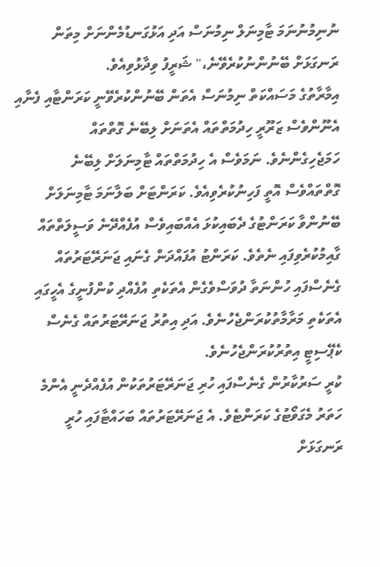ނުނިމުނުނަމަ ޓާމިނަލް ނިމުނަސް އަދި އަޅުގަނޑުމެންނަށް މިތަން ރަނގަޅަށް ބޭނުންނުކުރެވޭނެ،" ޝަރީފު ވިދާޅުވިއެވެ.
އިމާރާތުގެ މަސައްކަތް ނިމުނަސް އެތަން ބޭނުންކުރެވޭނީ ކަރަންޓާއި ފެނާއި އެނޫންވެސް ޒަރޫރީ ހިދުމަތްތައް އެތަނަށް ލިބޭނެ ގޮތްތައް ހަމަޖެހިގެންނެވެ. ނަމަވެސް އެ ހިދުމަތްތައް ޓާމިނަލަށް ލިބޭނެ ގޮތްތައްވެސް އޮތީ ފަހިނުކުރެވިއެވެ. ކަރަންޓަށް ބަލާނަމަ ޓާމިނަލަށް ބޭނުންވާ ކަރަންޓުގެ ދެބައިކުޅަ އެއްބައިވެސް އުފެއްދޭނެ ވަސީލަތްތައް ގާއިމުކުރެވިފައި ނެތެވެ. ކަރަންޓު އުފައްދަން ގެނައި ޖަނަރޭޓަރުތައް ގެނެސްފައި ހުންނަތާ ދުވަސްވެގެން އެތަކެތި އުފެއްދި ކުންފުނީގެ އެހީގައި އެތަކެތި މަރާމާތުކުރަންޖެހުނެވެ. އަދި އިތުރު ޖަނަރޭޓަރުތައް ގެނެސް ކެޕޭސިޓީ އިތުރުކުރަންޖެހުނެވެ.
ކުރީ ސަރުކާރުން ގެނެސްފައި ހުރި ޖަނަރޭޓަރުތަކުން އުފެއްދެނީ އެންމެ ހަތަރު މެގަވޯޓުގެ ކަރަންޓެވެ. އެ ޖަނަރޭޓަރުތައް ބަހައްޓާފައި ހުރީ ރަނގަޅަށް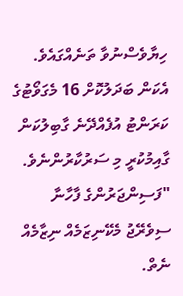ހިޔާވެސްނުވާ ތަނެއްގައެވެ. އެކަން ބަދަލުކޮށް 16 މެގަވޯޓުގެ ކަރަންޓު އުފެއްދޭނެ ގާބިލުކަން ގާއިމުކުރީ މި ސަރުކާރުންނެވެ.
"ފަސިންޖަރުންގެ ފާހާނާ ސިވެރޭޖު މެކޭނިޒަމެއް ނިޒާމެއް ނެތް.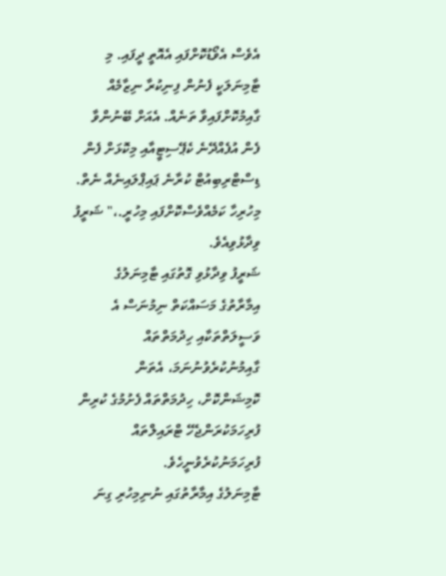އެވެސް އެވޯޑުކޮށްފައި އެއޮތީ ދީފައި. މި ޓާމިނަލަކީ ފެނުން ފިނިކުރާ ނިޒާމެއް ގާއިމުކޮށްފައިވާ ތަނެއް. އެއަށް ބޭނުންވާ ފެން އުފެއްދޭނެ ކެޕޭސިޓީއާއި މިކޮޅަށް ފެން ޑިސްޓްރިބިއުޓް ކުރާނެ ޕައިޕްލައިނެއް ނެތް. މިހުރިހާ ކަމެއްވެސްކޮށްފައި މިހުރީ.،" ޝަރީފު ވިދާޅުވިއެވެ.
ޝަރީފު ވިދާޅުވި ގޮތުގައި ޓާމިނަލުގެ އިމާރާތުގެ މަސައްކަތް ނިމުނަސް އެ ވަސީލަތްތަކާއި ހިދުމަތްތައް ގާއިމުނުކުރެވުނުނަމަ، އެތަން ކޮމިޝަންކޮށް، ހިދުމަތްތައް ފެށުމުގެ ކުރިން ފުރިހަމަކުރަންޖެހޭ ޓްރައިލްތައް ފުރިހަމަނުކުރެވުނީހެވެ.
ޓާމިނަލުގެ އިމާރާތުގައި ނުނިމިހުރި ގިނަ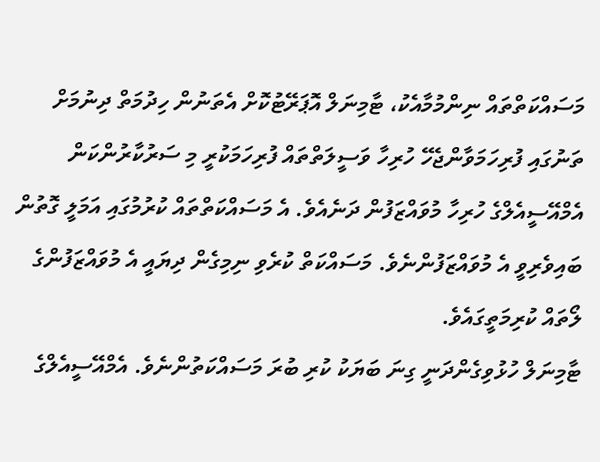މަސައްކަތްތައް ނިންމުމާއެކު، ޓާމިނަލް އޮޕަރޭޓުކޮށް އެތަނުން ހިދުމަތް ދިނުމަށް ތަނުގައި ފުރިހަމަވާންޖެހޭ ހުރިހާ ވަސީލަތްތައް ފުރިހަމަކުރީ މި ސަރުކާރުންކަން އެމްއޭސީއެލްގެ ހުރިހާ މުވައްޒަފުން ދަނެއެވެ. އެ މަސައްކަތްތައް ކުރުމުގައި އަމަލީ ގޮތުން ބައިވެރިވީ އެ މުވައްޒަފުންނެވެ. މަސައްކަތް ކުރެވި ނިމިގެން ދިޔައީ އެ މުވައްޒަފުންގެ ލޯތައް ކުރިމަތީގައެވެ.
ޓާމިނަލް ހުޅުވިގެންދަނީ ގިނަ ބަޔަކު ކުރި ބުރަ މަސައްކަތުންނެވެ. އެމްއޭސީއެލްގެ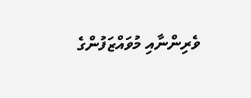ވެރިންނާއި މުވައްޒަފުންގެ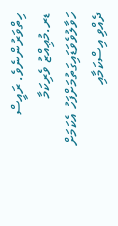ހިތްވަރުންނެވެ. ރައީސް ޑރ.މުޢިއްޒު ވެރިކަމާ ހަވާލުވެވަޑައިގަތުމަށްފަހު އެކަމަށް ދެއްވި އިސްކަމާއި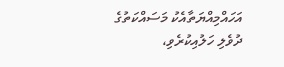އަހައްމިއްޔަތާއެކު މަސައްކަތުގެ ދުވެލި ހަލުއިކުރެވި،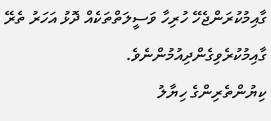ގާއިމުކުރަންޖެހޭ ހުރިހާ ވަސީލަތްތަކެއް ދޮޅު އަހަރު ތެރޭ ގާއިމުކުރެވިގެންދިއުމުންނެވެ.
ކިޔުންތެރިންގެ ހިޔާލު